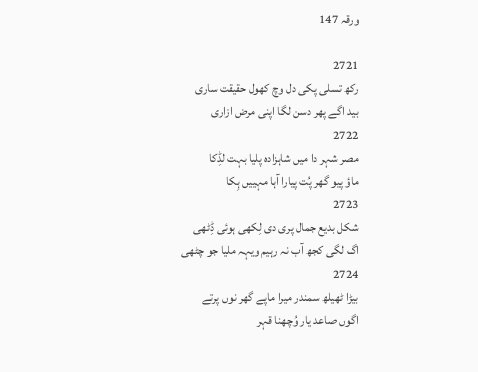ورقہ 147

2721
رکھ تسلی پکی دل وچ کھول حقیقت ساری
بید اگے پھر دسن لگا اپنی مرض ازاری
2722
مصر شہر دا میں شاہزادہ پلیا بہت لڈِکا
ماؤ پیو گھر پُت پیارا آہا مہییں ہِکا
2723
شکل بدیع جمال پری دی لِکھی ہوئی ڈِٹھی
اگ لگی کجھ آب نہ رہیم ویہہ ملیا جو چٹھی
2724
بیڑا ٹھیلھ سمندر میرا ماپے گھر نوں پرتے
اگوں صاعد یار وُچھنا قہر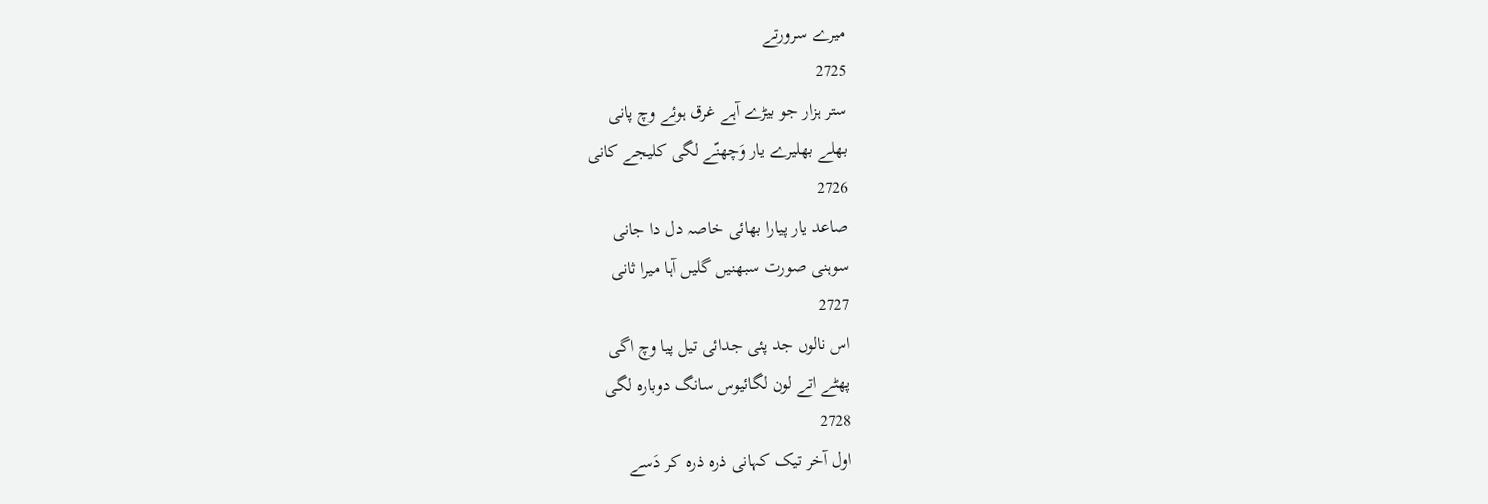میرے سرورتے
2725
ستر ہزار جو بیڑے آہے غرق ہوئے وچ پانی
بھلے بھلیرے یار وَچھنّے لگی کلیجے کانی
2726
صاعد یار پیارا بھائی خاصہ دل دا جانی
سوہنی صورت سبھنیں گلیں آہا میرا ثانی
2727
اس نالوں جد پئی جدائی تیل پیا وچ اگی
پھٹے اتے لون لگائیوس سانگ دوبارہ لگی
2728
اول آخر تیک کہانی ذرہ ذرہ کر دَسے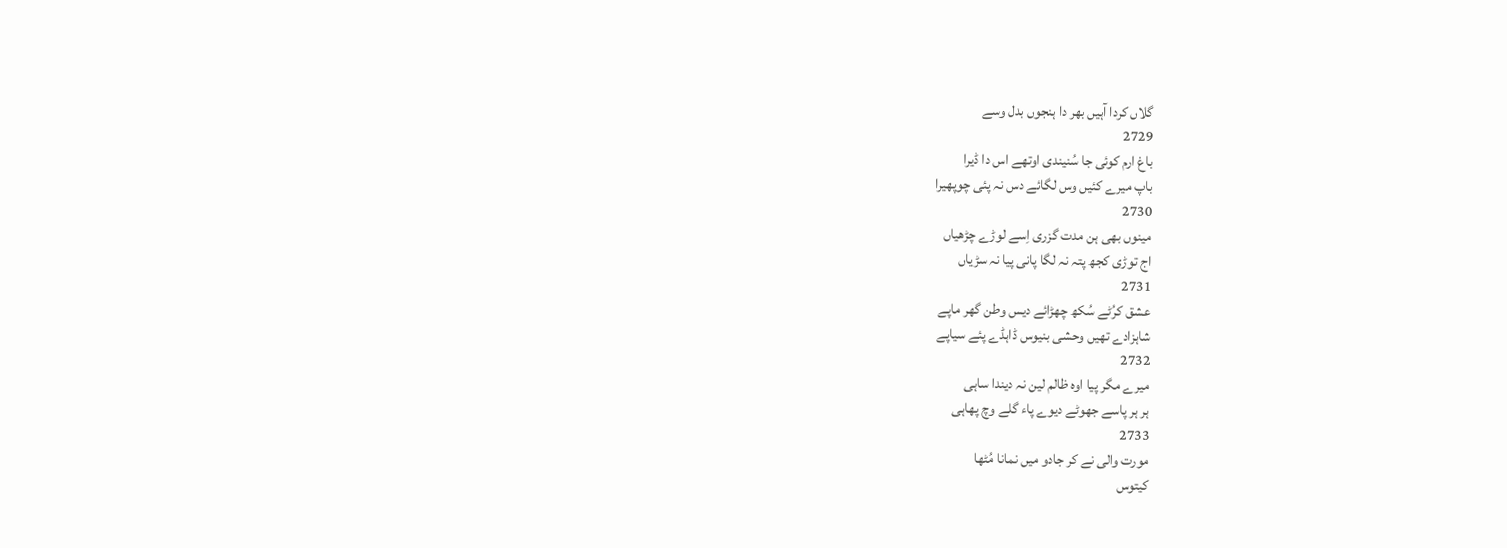گلاں کردا آہیں بھر دا ہنجوں بدل وسے
2729
باغ ارم کوئی جا سُنیندی اوتھے اس دا ڈیرا
باپ میرے کئیں وس لگائے دس نہ پئی چوپھیرا
2730
مینوں بھی ہن مدت گزری اِسے لوڑے چڑھیاں
اج توڑی کجھ پتہ نہ لگا پانی پیا نہ سڑیاں
2731
عشق کرُٹے سُکھ چھڑائے دیس وطن گھر ماپے
شاہزادے تھیں وحشی بنیوس ڈاہڈے پئے سیاپے
2732
میرے مگر پیا اوہ ظالم لین نہ دیندا ساہی
ہر ہر پاسے جھوٹے دیوے پاء گلے وچ پھاہی
2733
مورت والی نے کر جادو میں نمانا مُٹھا
کیتوس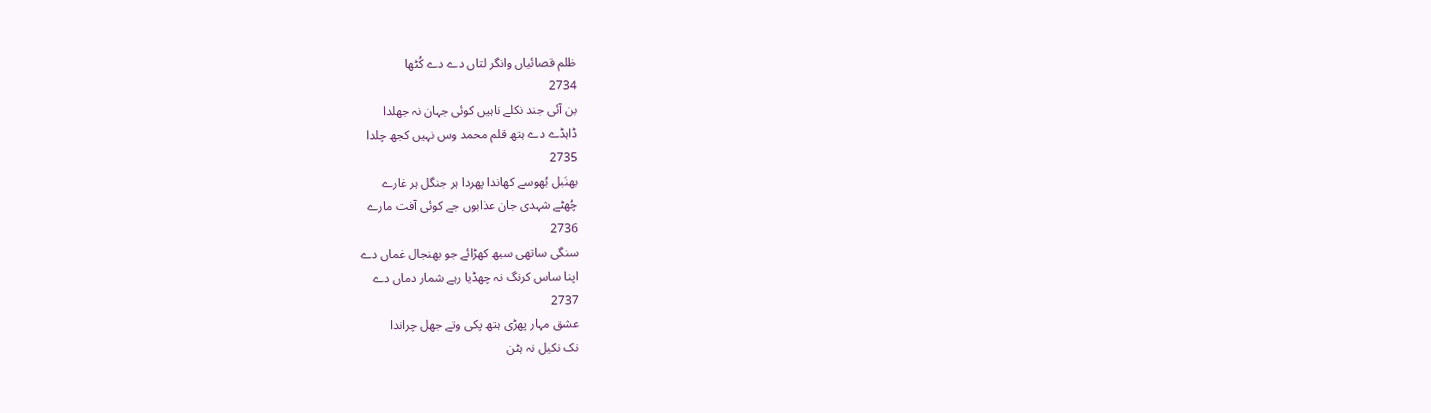ظلم قصائیاں وانگر لتاں دے دے کُٹھا
2734
بن آئی جند نکلے ناہیں کوئی جہان نہ جھلدا
ڈاہڈے دے ہتھ قلم محمد وس نہیں کجھ چلدا
2735
بھنَبل بُھوسے کھاندا پھردا ہر جنگل ہر غارے
چُھٹے شہدی جان عذابوں جے کوئی آفت مارے
2736
سنگی ساتھی سبھ کھڑائے جو بھنجال غماں دے
اپنا ساس کرنگ نہ چھڈیا رہے شمار دماں دے
2737
عشق مہار پھڑی ہتھ پکی وتے جھل چراندا
نک نکیل نہ ہٹن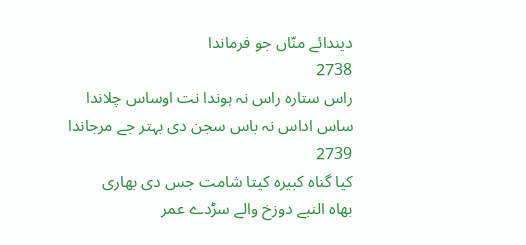دیندائے منّاں جو فرماندا
2738
راس ستارہ راس نہ ہوندا نت اوساس چلاندا
ساس اداس نہ باس سجن دی بہتر جے مرجاندا
2739
کیا گناہ کبیرہ کیتا شامت جس دی بھاری
بھاہ النبے دوزخ والے سڑدے عمر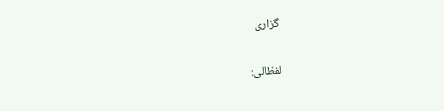گزاری

لفظالی: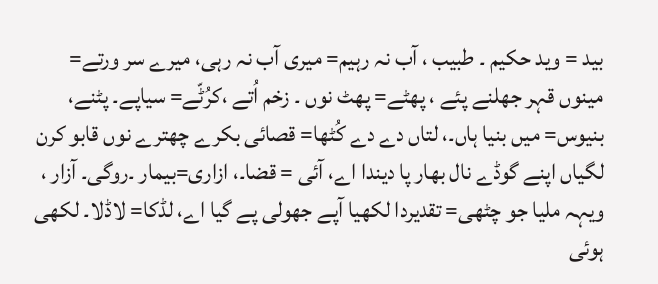بید = وید حکیم ۔ طبیب ، آب نہ رہیم= میری آب نہ رہی، میرے سر ورتے= مینوں قہر جھلنے پئے ، پھٹے= پھٹ نوں ۔ زخم اُتے ،کرُٹّے= سیاپے۔ پٹنے، بنیوس= میں بنیا ہاں۔، لتاں دے دے کُٹھا= قصائی بکرے چھترے نوں قابو کرن لگیاں اپنے گوڈے نال بھار پا دیندا اے، آئی = قضا۔، ازاری=بیمار ۔روگی۔ آزار ، ویہہ ملیا جو چٹھی= تقدیردا لکھیا آپے جھولی پے گیا اے، لڈکا= لاڈلا۔ لکھی ہوئی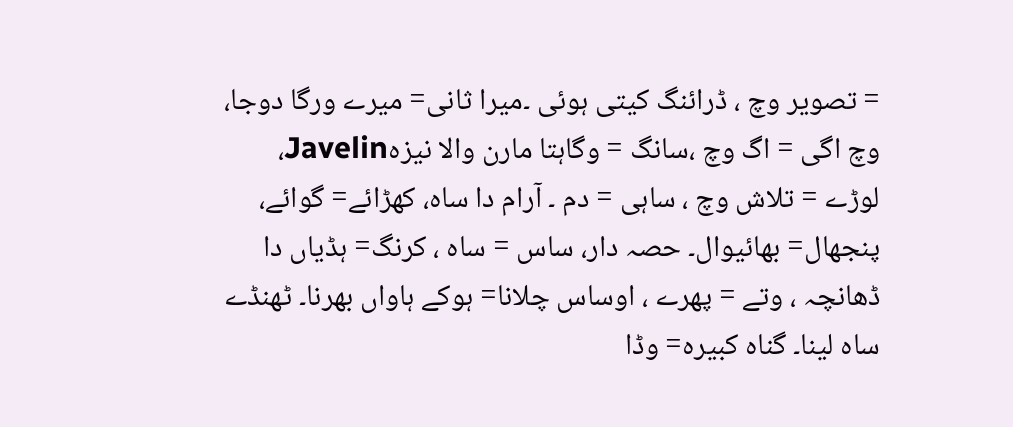= تصویر وچ ، ڈرائنگ کیتی ہوئی ۔میرا ثانی= میرے ورگا دوجا، وچ اگی = اگ وچ ،سانگ = وگاہتا مارن والا نیزہJavelin، لوڑے = تلاش وچ ، ساہی = دم ۔ آرام دا ساہ، کھڑائے= گوائے، پنجھال= بھائیوال۔ حصہ دار، ساس = ساہ ، کرنگ= ہڈیاں دا ڈھانچہ ، وتے = پھرے ، اوساس چلانا= ہوکے ہاواں بھرنا۔ ٹھنڈے ساہ لینا۔ گناہ کبیرہ= وڈا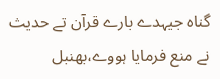گناہ جیہدے بارے قرآن تے حدیث نے منع فرمایا ہووے،بھنبل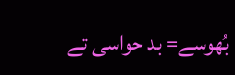بُھوسے= بد حواسی تے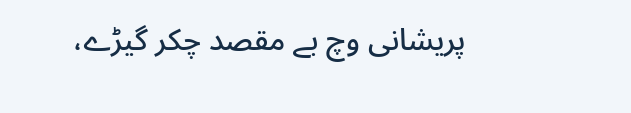پریشانی وچ بے مقصد چکر گیڑے،